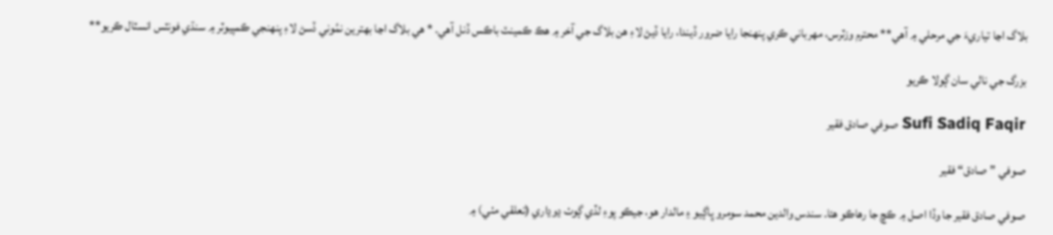بلاگ اڃا تياريءَ جي مرحلي ۾ آهي** محترم وزٽرس، مهرباني ڪري پنهنجا رايا ضرور ڏيندا، رايا ڏيڻ لاءِ هن بلاگ جي آخر ۾ هڪ ڪمينٽ باڪس ڏنل آهي. * هي بلاگ اڃا بهترين نمُوني ڏسڻ لاءِ پنهنجي ڪمپيوٽر ۾ سنڌي فونٽس انسٽال ڪريو**

بزرگ جي نالي سان ڳولا ڪريو

Sufi Sadiq Faqir صوفي صادق فقير

صوفي ”صادق“ فقير

صوفي صادق فقير جا وڏا اصل ۾ ڪڇ جا رهاڪو هئا. سندس والدين محمد سومرو ڀاڳيو ۽ مالدار هو، جيڪو پوءِ لڏي ڳوٺ ڍوڍاري (تعلقي مٺي) ۾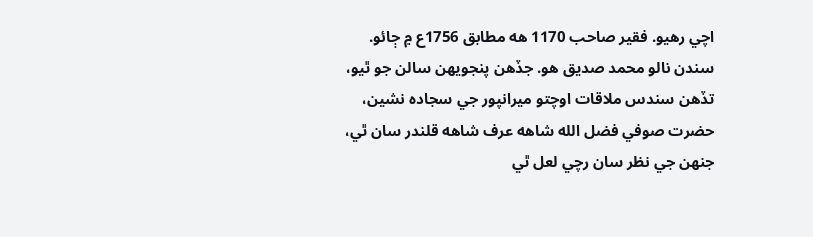اچي رهيو. فقير صاحب 1170 هه مطابق 1756ع ۾ ڄائو. سندن نالو محمد صديق هو. جڏهن پنجويهن سالن جو ٿيو، تڏهن سندس ملاقات اوچتو ميرانپور جي سجاده نشين، حضرت صوفي فضل الله شاهه عرف شاهه قلندر سان ٿي، جنهن جي نظر سان رچي لعل ٿي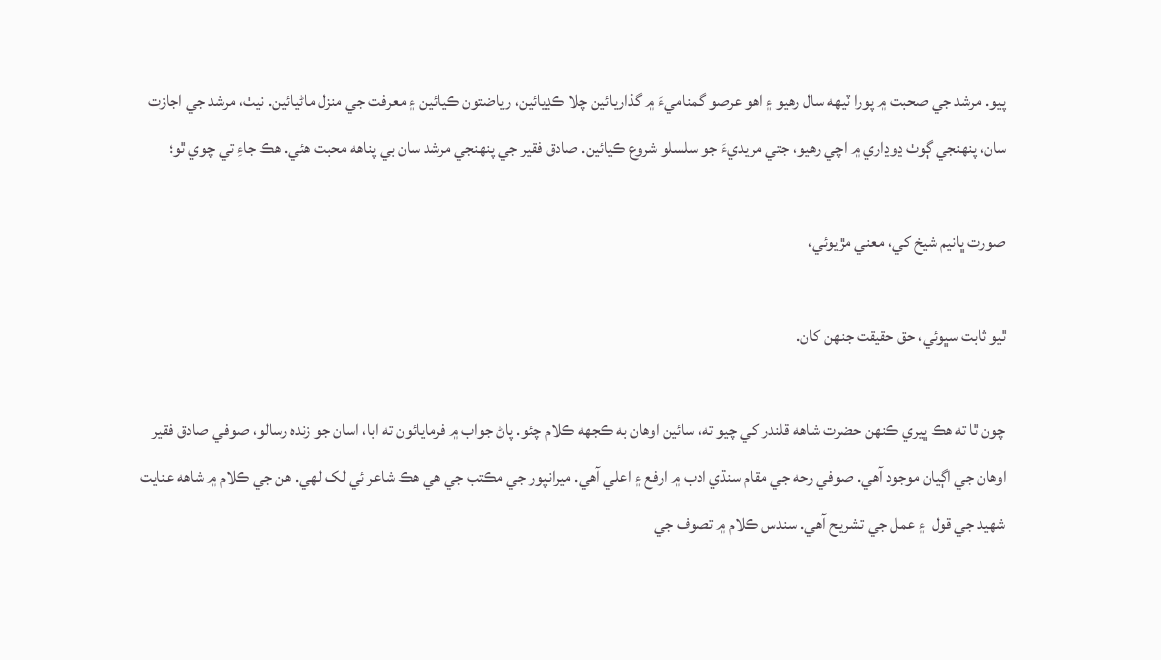پيو. مرشد جي صحبت ۾ پورا ٽيهه سال رهيو ۽ اهو عرصو گمناميءَ ۾ گذاريائين چلا ڪڍيائين، رياضتون ڪيائين ۽ معرفت جي منزل ماڻيائين. نيٺ، مرشد جي اجازت سان، پنهنجي ڳوٺ ڍوڍاري ۾ اچي رهيو، جتي مريديءَ جو سلسلو شروع ڪيائين. صادق فقير جي پنهنجي مرشد سان بي پناهه محبت هئي. هڪ جاءِ تي چوي ٿو؛

صورت ڀانيم شيخ کي، معني مڙيوئي،

ٿيو ثابت سڀوئي، حق حقيقت جنهن کان.

چون ٿا ته هڪ ڀيري ڪنهن حضرت شاهه قلندر کي چيو ته، سائين اوهان به ڪجهه ڪلام چئو. پاڻ جواب ۾ فرمايائون ته ابا، اسان جو زنده رسالو، صوفي صادق فقير اوهان جي اڳيان موجود آهي. صوفي رحه جي مقام سنڌي ادب ۾ ارفع ۽ اعلي آهي. ميرانپور جي مڪتب جي هي هڪ شاعر ئي لک لهي. هن جي ڪلام ۾ شاهه عنايت شهيد جي قول  ۽ عمل جي تشريح آهي. سندس ڪلام ۾ تصوف جي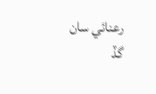رعنائي سان گڏ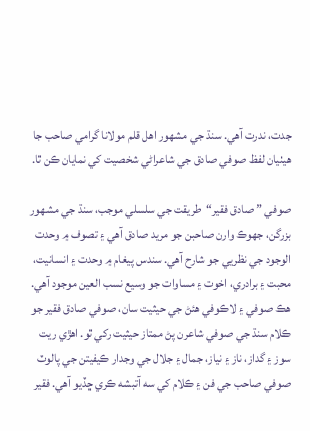جدت، ندرت آهي. سنڌ جي مشهور اهل قلم مولانا گرامي صاحب جا هيٺيان لفظ صوفي صادق جي شاعراڻي شخصيت کي نمايان ڪن ٿا.

صوفي ” صادق فقير“  طريقت جي سلسلي موجب، سنڌ جي مشهور بزرگن، جهوڪ وارن صاحبن جو مريد صادق آهي ۽ تصوف ۾ وحدت الوجود جي نظريي جو شارح آهي. سندس پيغام ۾ وحدت ۽ انسانيت، محبت ۽ برادري، اخوت ۽ مساوات جو وسيع نسب العين موجود آهي. هڪ صوفي ۽ لاڪوفي هئڻ جي حيثيت سان، صوفي صادق فقير جو ڪلام سنڌ جي صوفي شاعرن پڻ ممتاز حيثيت رکي ٿو. اهڙي ريت سوز ۽ گداز، ناز ۽ نياز، جمال ۽ جلال جي وجدار ڪيفيتن جي پالوٽ صوفي صاحب جي فن ۽ ڪلام کي سه آتبشه ڪري ڇڏيو آهي. فقير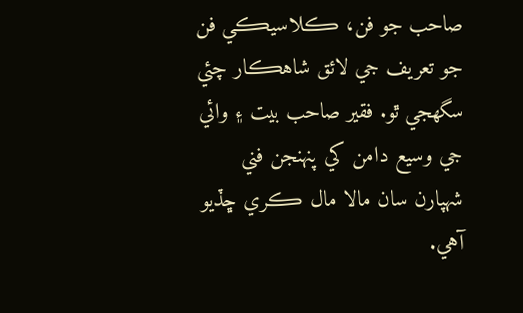صاحب جو فن، ڪلاسيڪي فن جو تعريف جي لائق شاهڪار چئي سگهجي ٿو. فقير صاحب بيت ۽ وائي جي وسيع دامن کي پنهنجن فني شهپارن سان مالا مال ڪري ڇڏيو آهي.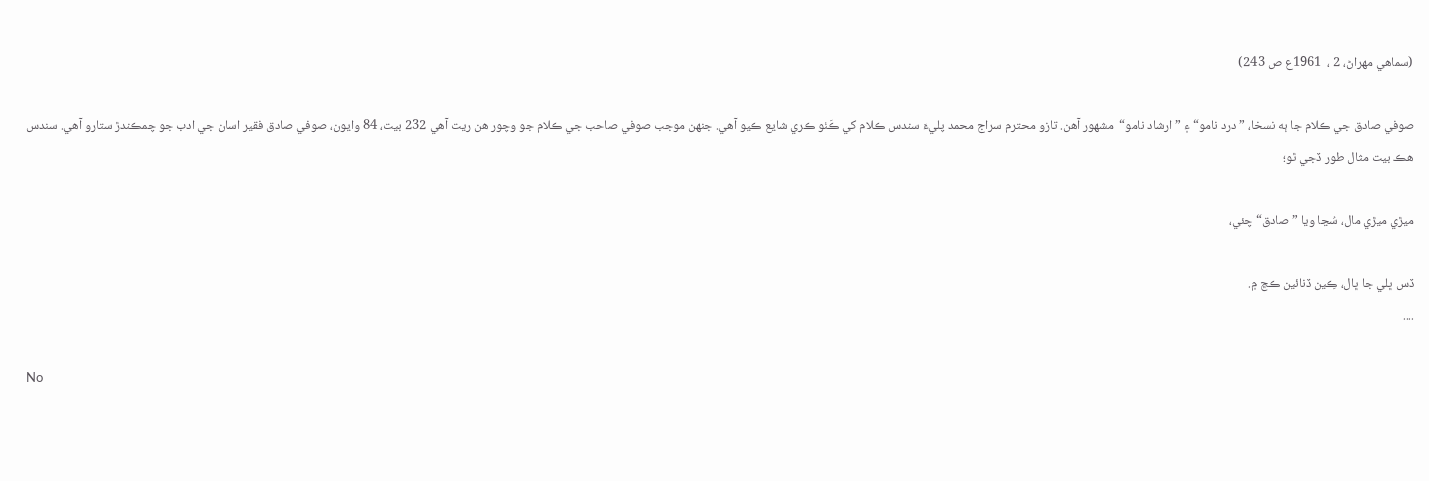(سماهي مهراڻ، 2 ،  1961ع ص 243)

صوفي صادق جي ڪلام جا ٻه نسخا، ”درد نامو“ ۽ ” ارشاد نامو“  مشهور آهن. تازو محترم سراج محمد پليءَ سندس ڪلام کي ڪَٺو ڪري شايع ڪيو آهي. جنهن موجب صوفي صاحب جي ڪلام جو وچور هن ريت آهي 232 بيت، 84 وايون، صوفي صادق فقير اسان جي ادب جو چمڪندڙ ستارو آهي. سندس هڪ بيت مثال طور ڏجي ٿو؛

ميڙي ميڙي مال، سُڃا ويا ”صادق“ چئي،

ڏس ڀلي جا ڀال، ڪِين ڏنائين ڪڇ ۾.
....

No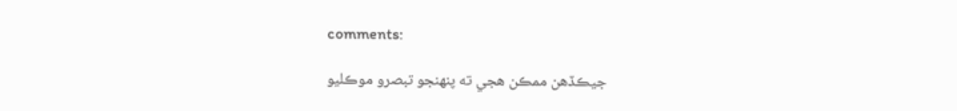comments:

جيڪڏهن ممڪن هجي ته پنهنجو تبصرو موڪليو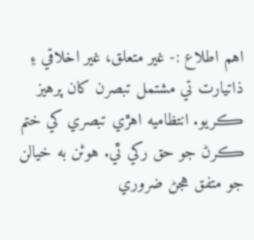اهم اطلاع :- غير متعلق، غير اخلاقي ۽ ذاتيارت تي مشتمل تبصرن کان پرهيز ڪريو. انتظاميه اهڙي تبصري کي ختم ڪرڻ جو حق رکي ٿي. هوئن به خيالن جو متفق هجڻ ضروري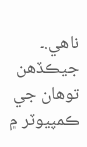ناهي.۔ جيڪڏهن توهان جي ڪمپيوٽر ۾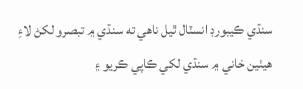سنڌي ڪيبورڊ انسٽال ٿيل ناهي ته سنڌي ۾ تبصرو لکڻ لاءِ هيٺين خاني ۾ سنڌي لکي ڪاپي ڪريو ۽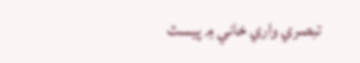تبصري واري خاني ۾ پيسٽ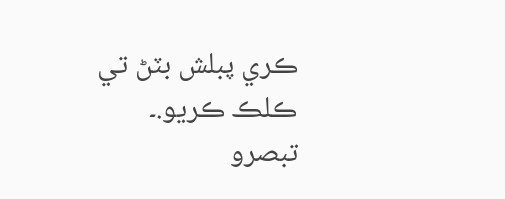ڪري پبلش بٽڻ تي ڪلڪ ڪريو.۔
تبصرو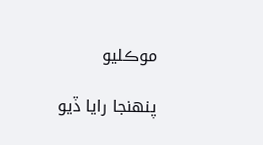موڪليو

پنهنجا رايا ڏيو